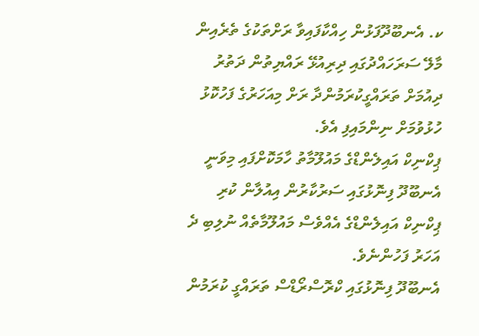ކ. އެނބޫދޫފަޅުން ހިއްކާފައިވާ ރަށްތަކުގެ ތެރެއިން މާލޭ ސަރަހައްދުގައި ދިރިއުޅޭ ރައްޔިތުން ދަތުރު ދިއުމަށް ތަރައްގީކުރަމުންދާ ރަށް މިއަހަރުގެ ފަހުކޮޅު ހުޅުވުމަށް ނިންމައިފި އެވެ.
ޕިކްނިކް އައިލެންޑްގެ މައުލޫމާތު ހާމަކޮށްފައި މިވަނީ އެނބޫދޫ ފިނޮޅުގައި ސަރުކާރުން އިއުލާން ކުރި ޕިކްނިކް އައިލެންޑްގެ އެއްވެސް މައުލޫމާތެއް ނުލިބި ދެ އަހަރު ފަހުންނެވެ.
އެނބޫދޫ ފިނޮޅުގައި ކްރޮސްރޯޑްސް ތަރައްގީ ކުރަމުން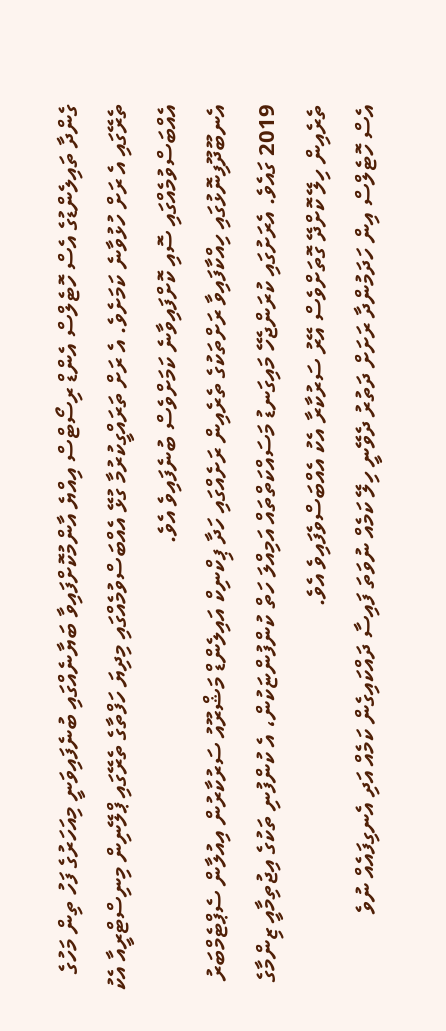ގެންދާ ތައިލެންޑުގެ އެސް ހޮޓެލްސް އެންޑް ރިސޯޓްސް އިއްޔެ އާންމުކޮށްފައިވާ ބަޔާނެއްގައި ބުނެފައިވަނީ މިއަހަރުގެ ފަހު ތިން މަހުގެ ތެރޭގައި އެ ރަށް ހުޅުވާނެ ކަމަށެވެ. އެ ރަށް ތަރައްގީކުރުމާ ގުޅޭ އެއްބަސްވުމެއްގައި މިދިޔަ ހަފްތާގެ ތެރޭގައި ޕްލޭނިން މިނިސްޓްރީއާ އެކު އެއްބަސްވުމެއްގައި ސޮއި ކޮށްފައިވާނެ ކަމަށްވެސް ބުނެފައިވެ އެވެ.
އެނބޫދޫފިނޮޅުގައި ހިއްކާފައިވާ ރަށްތަކުގެ ތެރެއިން ރަށެއްގައި ހަދާ ޕިކްނިކް އައިލެންޑް މަޝްރޫއު ސަރުކާރުން އިއުލާން ސެޕްޓެމްބަރު 2019 ގައެވެ. އެރަށުގައި ކުރަންޖެހޭ މައިގަނޑު މަސައްކަތްތައް އަމިއްލަ ހަތް ކުންފުންޏަކުން، އެ ކުންފުނި ތަކުގެ އިޖުތިމާއީ ޒިންމާގެ ތެރެއިން ހިލޭ ކޮށްދޭ ގޮތަށްވެސް އޭރު ސަރުކާރާ އެކު އެއްބަސްވެފައިވެ އެވެ.
އެސް ހޮޓެލްސް އިން ހަދަމުންދާ ރަށަށް ދަތުރު ދެވޭނީ ހިލޭ ކަމެއް ނުވަތަ ފައިސާ ދައްކައިގެން ކަމެއް އަދި އެނގިފައެއް ނުވެ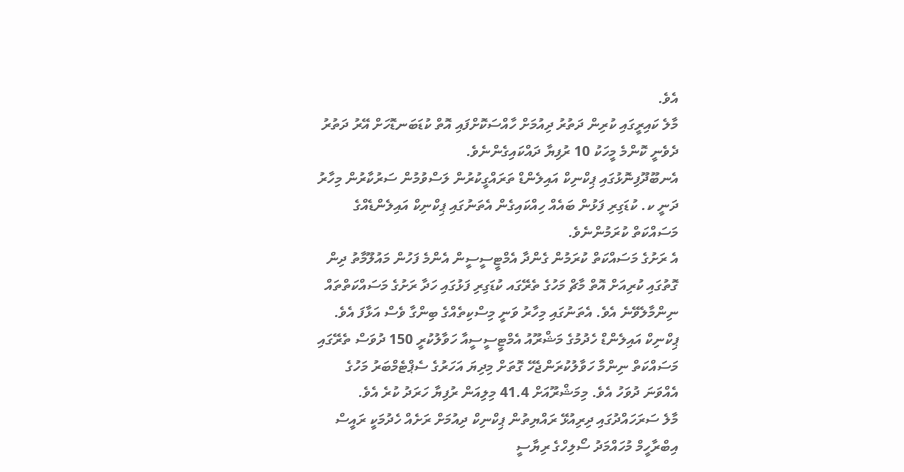އެވެ.
މާލެ ކައިރީގައި ކުރިން ދަތުރު ދިއުމަށް ހާއްސަކޮށްފައި އޮތް ކުޑަބަނޑޮހަށް އޭރު ދަތުރު ދެވެނީ ކޮންމެ މީހަކު 10 ރުފިޔާ ދައްކައިގެންނެވެ.
އެނބޫދޫފިނޮޅުގައި ޕިކްނިކް އައިލެންޑް ތަރައްގީކުރުން ލަސްވުމުން ސަރުކާރުން މިހާރު ދަނީ ކ. ކުޑަގިރި ފަޅުން ބައެއް ހިއްކައިގެން އެތަނުގައި ޕިކްނިކް އައިލެންޑެއްގެ މަސައްކަތް ކުރަމުންނެވެ.
އެ ރަށުގެ މަސައްކަތް ކުރަމުން ގެންދާ އެމްޓީސީސީން އެންމެ ފަހުން މައުލޫމާތު ދިން ގޮތުގައި ކުރިއަށް އޮތް މާޗް މަހުގެ ތެރޭގައ ކުޑަގިރި ފަޅުގައި ހަދާ ރަށުގެ މަސައްކަތްތައް ނިންމާލެވޭނެ އެވެ. އެތަނުގައި މިހާރު ވަނީ މިސްކިތެއްގެ ބިންގާ ވެސް އަޅާފަ އެވެ.
ޕިކްނިކް އައިލެންޑް ހެދުމުގެ މަޝްރޫއު އެމްޓީސީސީއާ ހަވާލުކުރީ 150 ދުވަސް ތެރޭގައި މަސައްކަތް ނިންމާ ހަވާލުކުރަންޖެހޭ ގޮތަށް މިދިޔަ އަހަރުގެ ސެޕްޓެމްބަރު މަހުގެ އެއްވަނަ ދުވަހު އެވެ. މިމަޝްރޫއަށް 41.4 މިލިއަން ރުފިޔާ ހަރަދު ކުރެ އެވެ.
މާލެ ސަރަހައްދުގައި ދިރިއުޅޭ ރައްޔިތުން ޕިކްނިކް ދިއުމަށް ރަށެއް ހެދުމަކީ ރައީސް އިބްރާހީމް މުހައްމަދު ސޯލިހްގެ ރިޔާސީ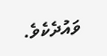ވައުދެކެވެ.